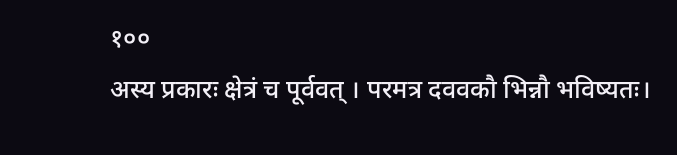१००
अस्य प्रकारः क्षेत्रं च पूर्ववत् । परमत्र दववकौ भिन्नौ भविष्यतः।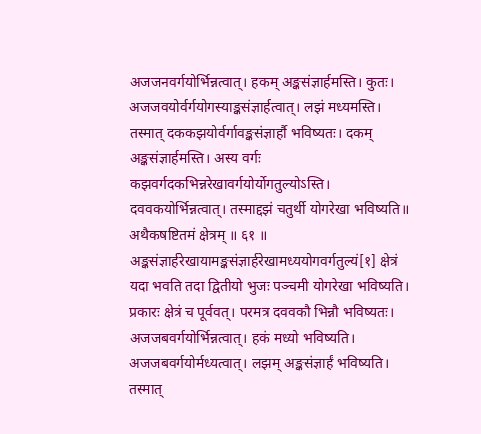अजजनवर्गयोर्भिन्नत्वात्। हकम् अङ्कसंज्ञार्हमस्ति। कुतः। अजजवयोर्वर्गयोगस्याङ्कसंज्ञार्हत्वात्। लझं मध्यमस्ति। तस्मात् दककझयोर्वर्गावङ्कसंज्ञार्हौ भविष्यतः। दकम् अङ्कसंज्ञार्हमस्ति। अस्य वर्गः कझवर्गदकभिन्नरेखावर्गयोर्योगतुल्योऽस्ति। दववकयोर्भिन्नत्वात्। तस्माद्दझं चतुर्थी योगरेखा भविष्यति॥
अथैकषष्टितमं क्षेत्रम् ॥ ६१ ॥
अङ्कसंज्ञार्हरेखायामङ्कसंज्ञार्हरेखामध्ययोगवर्गतुल्यं[१] क्षेत्रं यदा भवति तदा द्वितीयो भुजः पञ्चमी योगरेखा भविष्यति।
प्रकारः क्षेत्रं च पूर्ववत्। परमत्र दववकौ भिन्नौ भविष्यतः। अजजबवर्गयोर्भिन्नत्वात्। हकं मध्यो भविष्यति। अजजबवर्गयोर्मध्यत्वात्। लझम् अङ्कसंज्ञार्हं भविष्यति। तस्मात्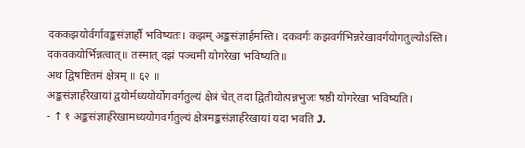दककझयोर्वर्गावङ्कसंज्ञार्हौ भविष्यतः। कझम् अङ्कसंज्ञार्हमस्ति। दकवर्गः कझवर्गभिन्नरेखावर्गयोगतुल्योऽस्ति। दकवकयोर्भिन्नत्वात्॥ तस्मात् दझं पञ्चमी योगरेखा भविष्यति॥
अथ द्विषष्टितमं क्षेत्रम् ॥ ६२ ॥
अङ्कसंज्ञार्हरेखायां द्वयोर्मध्ययोर्योगवर्गतुल्यं क्षेत्रं चेत् तदा द्वितीयोत्पन्नभुजः षष्ठी योगरेखा भविष्यति।
- ↑ १ अङ्कसंज्ञार्हरेखामध्ययोगवर्गतुल्यं क्षेत्रमङ्कसंज्ञार्हरेखायां यदा भवति J.